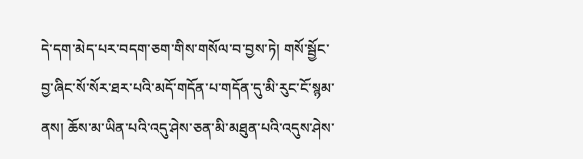དེ་དག་མེད་པར་བདག་ཅག་གིས་གསོལ་བ་བྱས་ཏེ། གསོ་སྦྱོང་བྱ་ཞིང་སོ་སོར་ཐར་པའི་མདོ་གདོན་པ་གདོན་དུ་མི་རུང་ངོ་སྙམ་ནས། ཆོས་མ་ཡིན་པའི་འདུ་ཤེས་ཅན་མི་མཐུན་པའི་འདུས་ཤེས་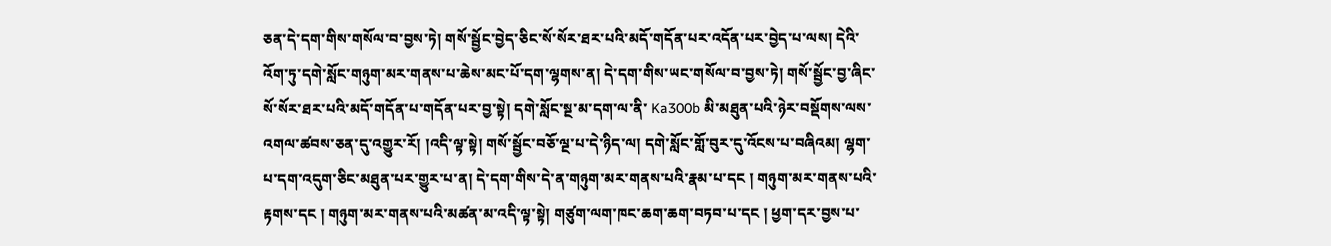ཅན་དེ་དག་གིས་གསོལ་བ་བྱས་ཏེ། གསོ་སྦྱོང་བྱེད་ཅིང་སོ་སོར་ཐར་པའི་མདོ་གདོན་པར་འདོན་པར་བྱེད་པ་ལས། དེའི་འོག་ཏུ་དགེ་སློང་གཉུག་མར་གནས་པ་ཆེས་མང་པོ་དག་ལྷགས་ན། དེ་དག་གིས་ཡང་གསོལ་བ་བྱས་ཏེ། གསོ་སྦྱོང་བྱ་ཞིང་སོ་སོར་ཐར་པའི་མདོ་གདོན་པ་གདོན་པར་བྱ་སྟེ། དགེ་སློང་སྔ་མ་དག་ལ་ནི་ Ka300b མི་མཐུན་པའི་ཉེར་བསྡོགས་ལས་འགལ་ཚབས་ཅན་དུ་འགྱུར་རོ། །འདི་ལྟ་སྟེ། གསོ་སྦྱོང་བཅོ་ལྔ་པ་དེ་ཉིད་ལ། དགེ་སློང་གློ་བུར་དུ་འོངས་པ་བཞིའམ། ལྷག་པ་དག་འདུག་ཅིང་མཐུན་པར་གྱུར་པ་ན། དེ་དག་གིས་དེ་ན་གཉུག་མར་གནས་པའི་རྣམ་པ་དང ། གཉུག་མར་གནས་པའི་རྟགས་དང ། གཉུག་མར་གནས་པའི་མཚན་མ་འདི་ལྟ་སྟེ། གཙུག་ལག་ཁང་ཆག་ཆག་བཏབ་པ་དང ། ཕྱག་དར་བྱས་པ་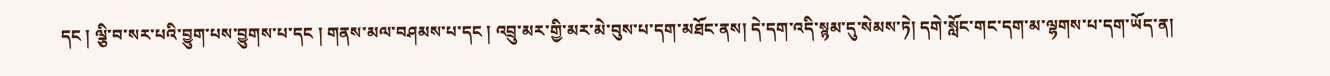དང ། ལྕི་བ་སར་པའི་བྱུག་པས་བྱུགས་པ་དང ། གནས་མལ་བཤམས་པ་དང ། འབྲུ་མར་གྱི་མར་མེ་བུས་པ་དག་མཐོང་ནས། དེ་དག་འདི་སྙམ་དུ་སེམས་ཏེ། དགེ་སློང་གང་དག་མ་ལྷགས་པ་དག་ཡོད་ན།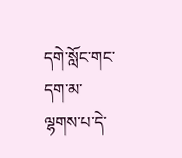དགེ་སློང་གང་དག་མ་ལྷགས་པ་དེ་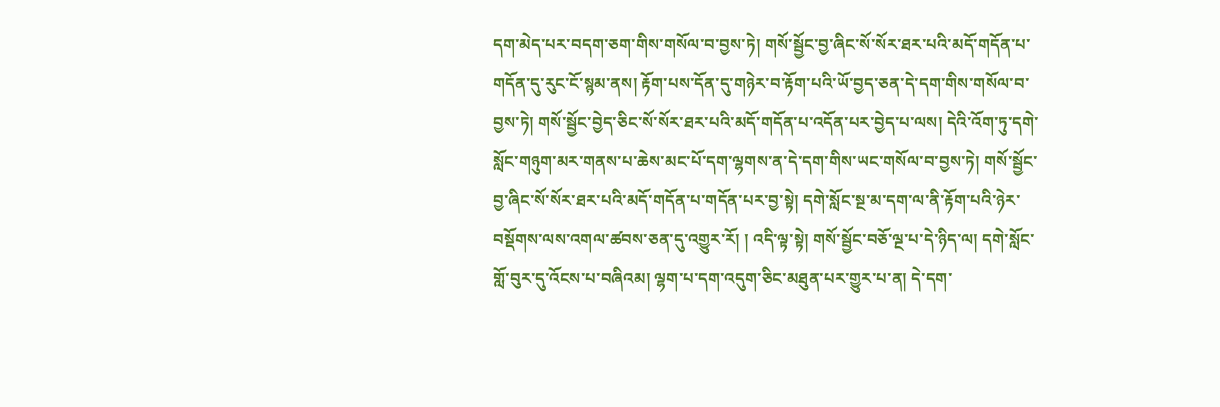དག་མེད་པར་བདག་ཅག་གིས་གསོལ་བ་བྱས་ཏེ། གསོ་སྦྱོང་བྱ་ཞིང་སོ་སོར་ཐར་པའི་མདོ་གདོན་པ་གདོན་དུ་རུང་ངོ་སྙམ་ནས། རྟོག་པས་དོན་དུ་གཉེར་བ་རྟོག་པའི་ཡོ་བྱད་ཅན་དེ་དག་གིས་གསོལ་བ་བྱས་ཏེ། གསོ་སྦྱོང་བྱེད་ཅིང་སོ་སོར་ཐར་པའི་མདོ་གདོན་པ་འདོན་པར་བྱེད་པ་ལས། དེའི་འོག་ཏུ་དགེ་སློང་གཉུག་མར་གནས་པ་ཆེས་མང་པོ་དག་ལྷགས་ན་དེ་དག་གིས་ཡང་གསོལ་བ་བྱས་ཏེ། གསོ་སྦྱོང་བྱ་ཞིང་སོ་སོར་ཐར་པའི་མདོ་གདོན་པ་གདོན་པར་བྱ་སྟེ། དགེ་སློང་སྔ་མ་དག་ལ་ནི་རྟོག་པའི་ཉེར་བསྡོགས་ལས་འགལ་ཚབས་ཅན་དུ་འགྱུར་རོ། ། འདི་ལྟ་སྟེ། གསོ་སྦྱོང་བཅོ་ལྔ་པ་དེ་ཉིད་ལ། དགེ་སློང་གློ་བུར་དུ་འོངས་པ་བཞིའམ། ལྷག་པ་དག་འདུག་ཅིང་མཐུན་པར་གྱུར་པ་ན། དེ་དག་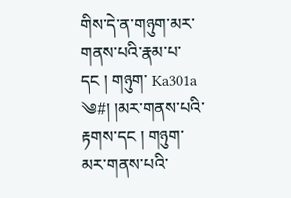གིས་དེ་ན་གཉུག་མར་གནས་པའི་རྣམ་པ་དང ། གཉུག་ Ka301a ༄#། །མར་གནས་པའི་རྟགས་དང ། གཉུག་མར་གནས་པའི་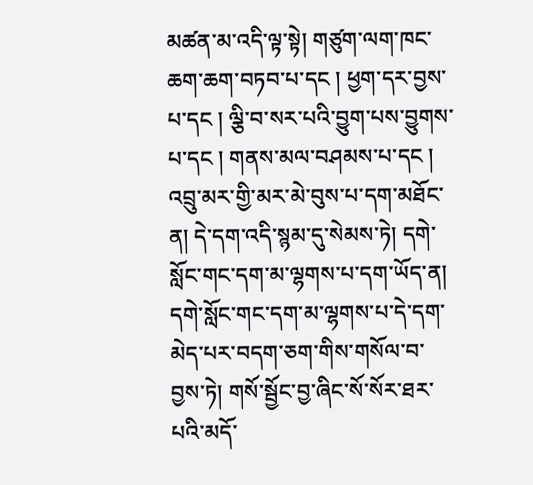མཚན་མ་འདི་ལྟ་སྟེ། གཙུག་ལག་ཁང་ཆག་ཆག་བཏབ་པ་དང ། ཕྱག་དར་བྱས་པ་དང ། ལྕི་བ་སར་པའི་བྱུག་པས་བྱུགས་པ་དང ། གནས་མལ་བཤམས་པ་དང ། འབྲུ་མར་གྱི་མར་མེ་བུས་པ་དག་མཐོང་ན། དེ་དག་འདི་སྙམ་དུ་སེམས་ཏེ། དགེ་སློང་གང་དག་མ་ལྷགས་པ་དག་ཡོད་ན། དགེ་སློང་གང་དག་མ་ལྷགས་པ་དེ་དག་མེད་པར་བདག་ཅག་གིས་གསོལ་བ་བྱས་ཏེ། གསོ་སྦྱོང་བྱ་ཞིང་སོ་སོར་ཐར་པའི་མདོ་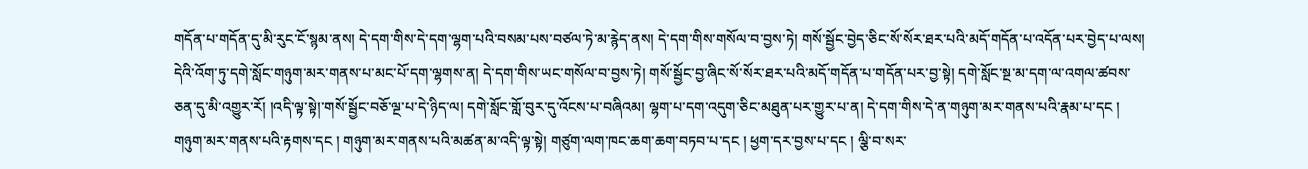གདོན་པ་གདོན་དུ་མི་རུང་ངོ་སྙམ་ནས། དེ་དག་གིས་དེ་དག་ལྷག་པའི་བསམ་པས་བཙལ་ཏེ་མ་རྙེད་ནས། དེ་དག་གིས་གསོལ་བ་བྱས་ཏེ། གསོ་སྦྱོང་བྱེད་ཅིང་སོ་སོར་ཐར་པའི་མདོ་གདོན་པ་འདོན་པར་བྱེད་པ་ལས། དེའི་འོག་ཏུ་དགེ་སློང་གཉུག་མར་གནས་པ་མང་པོ་དག་ལྷགས་ན། དེ་དག་གིས་ཡང་གསོལ་བ་བྱས་ཏེ། གསོ་སྦྱོང་བྱ་ཞིང་སོ་སོར་ཐར་པའི་མདོ་གདོན་པ་གདོན་པར་བྱ་སྟེ། དགེ་སློང་སྔ་མ་དག་ལ་འགལ་ཚབས་ཅན་དུ་མི་འགྱུར་རོ། །འདི་ལྟ་སྟེ།་གསོ་སྦྱོང་བཅོ་ལྔ་པ་དེ་ཉིད་ལ། དགེ་སློང་གློ་བུར་དུ་འོངས་པ་བཞིའམ། ལྷག་པ་དག་འདུག་ཅིང་མཐུན་པར་གྱུར་པ་ན། དེ་དག་གིས་དེ་ན་གཉུག་མར་གནས་པའི་རྣམ་པ་དང ། གཉུག་མར་གནས་པའི་རྟགས་དང ། གཉུག་མར་གནས་པའི་མཚན་མ་འདི་ལྟ་སྟེ། གཙུག་ལག་ཁང་ཆག་ཆག་བཏབ་པ་དང ། ཕྱག་དར་བྱས་པ་དང ། ལྕི་བ་སར་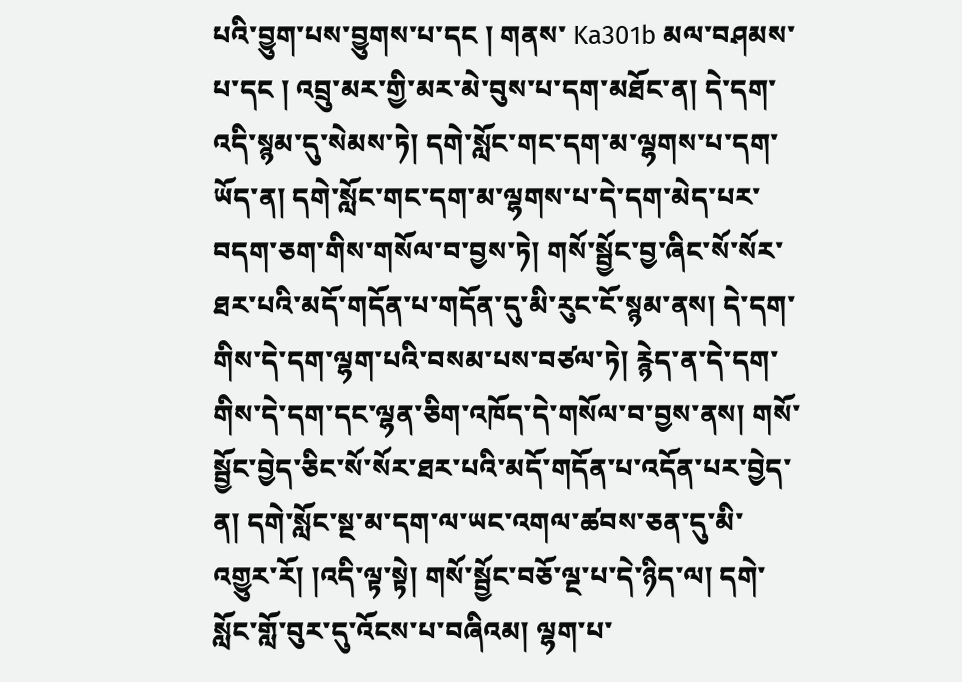པའི་བྱུག་པས་བྱུགས་པ་དང ། གནས་ Ka301b མལ་བཤམས་པ་དང ། འབྲུ་མར་གྱི་མར་མེ་བུས་པ་དག་མཐོང་ན། དེ་དག་འདི་སྙམ་དུ་སེམས་ཏེ། དགེ་སློང་གང་དག་མ་ལྷགས་པ་དག་ཡོད་ན། དགེ་སློང་གང་དག་མ་ལྷགས་པ་དེ་དག་མེད་པར་བདག་ཅག་གིས་གསོལ་བ་བྱས་ཏེ། གསོ་སྦྱོང་བྱ་ཞིང་སོ་སོར་ཐར་པའི་མདོ་གདོན་པ་གདོན་དུ་མི་རུང་ངོ་སྙམ་ནས། དེ་དག་གིས་དེ་དག་ལྷག་པའི་བསམ་པས་བཙལ་ཏེ། རྙེད་ན་དེ་དག་གིས་དེ་དག་དང་ལྷན་ཅིག་འཁོད་དེ་གསོལ་བ་བྱས་ནས། གསོ་སྦྱོང་བྱེད་ཅིང་སོ་སོར་ཐར་པའི་མདོ་གདོན་པ་འདོན་པར་བྱེད་ན། དགེ་སློང་སྔ་མ་དག་ལ་ཡང་འགལ་ཚབས་ཅན་དུ་མི་འགྱུར་རོ། །འདི་ལྟ་སྟེ། གསོ་སྦྱོང་བཅོ་ལྔ་པ་དེ་ཉིད་ལ། དགེ་སློང་གློ་བུར་དུ་འོངས་པ་བཞིའམ། ལྷག་པ་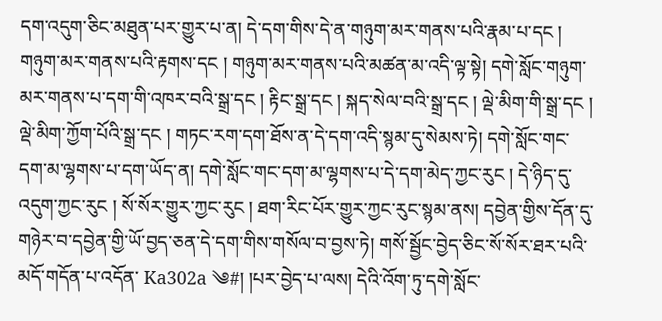དག་འདུག་ཅིང་མཐུན་པར་གྱུར་པ་ན། དེ་དག་གིས་དེ་ན་གཉུག་མར་གནས་པའི་རྣམ་པ་དང ། གཉུག་མར་གནས་པའི་རྟགས་དང ། གཉུག་མར་གནས་པའི་མཚན་མ་འདི་ལྟ་སྟེ། དགེ་སློང་གཉུག་མར་གནས་པ་དག་གི་འཁར་བའི་སྒྲ་དང ། རྟིང་སྒྲ་དང ། སྐད་སེལ་བའི་སྒྲ་དང ། ལྡེ་མིག་གི་སྒྲ་དང ། ལྡེ་མིག་ཀྱོག་པོའི་སྒྲ་དང ། གཏང་རག་དག་ཐོས་ན་དེ་དག་འདི་སྙམ་དུ་སེམས་ཏེ། དགེ་སློང་གང་དག་མ་ལྷགས་པ་དག་ཡོད་ན། དགེ་སློང་གང་དག་མ་ལྷགས་པ་དེ་དག་མེད་ཀྱང་རུང ། དེ་ཉིད་དུ་འདུག་ཀྱང་རུང ། སོ་སོར་གྱུར་ཀྱང་རུང ། ཐག་རིང་པོར་གྱུར་ཀྱང་རུང་སྙམ་ནས། དབྱེན་གྱིས་དོན་དུ་གཉེར་བ་དབྱེན་གྱི་ཡོ་བྱད་ཅན་དེ་དག་གིས་གསོལ་བ་བྱས་ཏེ། གསོ་སྦྱོང་བྱེད་ཅིང་སོ་སོར་ཐར་པའི་མདོ་གདོན་པ་འདོན་ Ka302a ༄#། །པར་བྱེད་པ་ལས། དེའི་འོག་ཏུ་དགེ་སློང་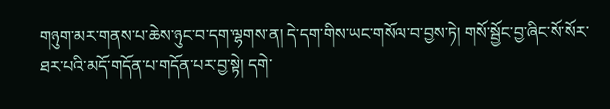གཉུག་མར་གནས་པ་ཆེས་ཉུང་བ་དག་ལྷགས་ན། དེ་དག་གིས་ཡང་གསོལ་བ་བྱས་ཏེ། གསོ་སྦྱོང་བྱ་ཞིང་སོ་སོར་ཐར་པའི་མདོ་གདོན་པ་གདོན་པར་བྱ་སྟེ། དགེ་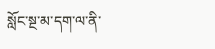སློང་སྔ་མ་དག་ལ་ནི་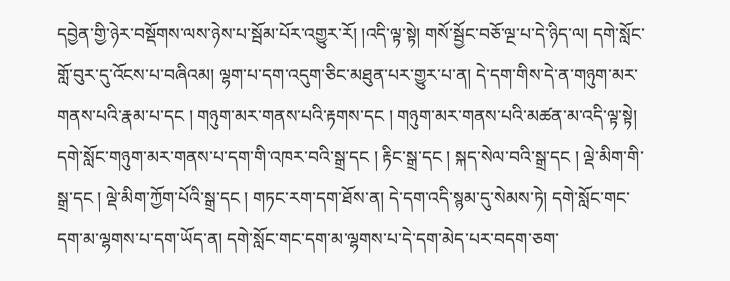དབྱེན་གྱི་ཉེར་བསྡོགས་ལས་ཉེས་པ་སྦོམ་པོར་འགྱུར་རོ། །འདི་ལྟ་སྟེ། གསོ་སྦྱོང་བཅོ་ལྔ་པ་དེ་ཉིད་ལ། དགེ་སློང་གློ་བུར་དུ་འོངས་པ་བཞིའམ། ལྷག་པ་དག་འདུག་ཅིང་མཐུན་པར་གྱུར་པ་ན། དེ་དག་གིས་དེ་ན་གཉུག་མར་གནས་པའི་རྣམ་པ་དང ། གཉུག་མར་གནས་པའི་རྟགས་དང ། གཉུག་མར་གནས་པའི་མཚན་མ་འདི་ལྟ་སྟེ། དགེ་སློང་གཉུག་མར་གནས་པ་དག་གི་འཁར་བའི་སྒྲ་དང ། རྟིང་སྒྲ་དང ། སྐད་སེལ་བའི་སྒྲ་དང ། ལྡེ་མིག་གི་སྒྲ་དང ། ལྡེ་མིག་ཀྱོག་པོའི་སྒྲ་དང ། གཏང་རག་དག་ཐོས་ན། དེ་དག་འདི་སྙམ་དུ་སེམས་ཏེ། དགེ་སློང་གང་དག་མ་ལྷགས་པ་དག་ཡོད་ན། དགེ་སློང་གང་དག་མ་ལྷགས་པ་དེ་དག་མེད་པར་བདག་ཅག་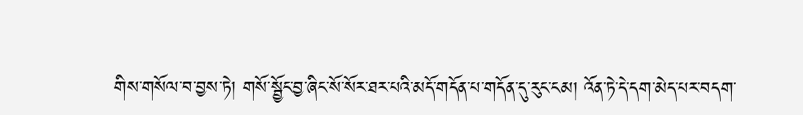གིས་གསོལ་བ་བྱས་ཏེ། གསོ་སྦྱོང་བྱ་ཞིང་སོ་སོར་ཐར་པའི་མདོ་གདོན་པ་གདོན་དུ་རུང་ངམ། འོན་ཏེ་དེ་དག་མེད་པར་བདག་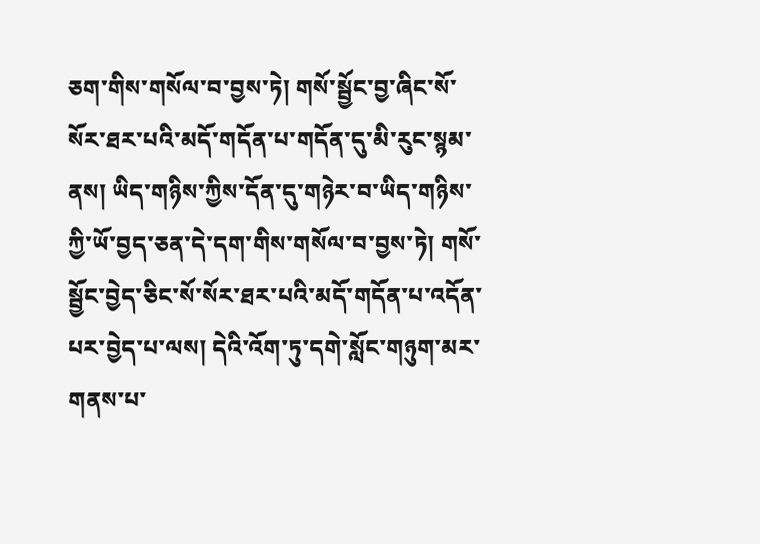ཅག་གིས་གསོལ་བ་བྱས་ཏེ། གསོ་སྦྱོང་བྱ་ཞིང་སོ་སོར་ཐར་པའི་མདོ་གདོན་པ་གདོན་དུ་མི་རུང་སྙམ་ནས། ཡིད་གཉིས་ཀྱིས་དོན་དུ་གཉེར་བ་ཡིད་གཉིས་ཀྱི་ཡོ་བྱད་ཅན་དེ་དག་གིས་གསོལ་བ་བྱས་ཏེ། གསོ་སྦྱོང་བྱེད་ཅིང་སོ་སོར་ཐར་པའི་མདོ་གདོན་པ་འདོན་པར་བྱེད་པ་ལས། དེའི་འོག་ཏུ་དགེ་སློང་གཉུག་མར་གནས་པ་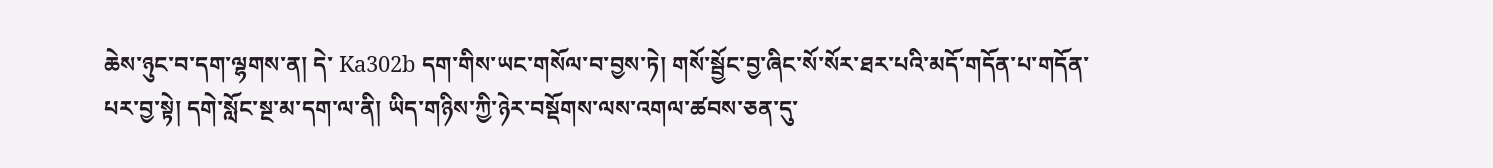ཆེས་ཉུང་བ་དག་ལྷགས་ན། དེ་ Ka302b དག་གིས་ཡང་གསོལ་བ་བྱས་ཏེ། གསོ་སྦྱོང་བྱ་ཞིང་སོ་སོར་ཐར་པའི་མདོ་གདོན་པ་གདོན་པར་བྱ་སྟེ། དགེ་སློང་སྔ་མ་དག་ལ་ནི། ཡིད་གཉིས་ཀྱི་ཉེར་བསྡོགས་ལས་འགལ་ཚབས་ཅན་དུ་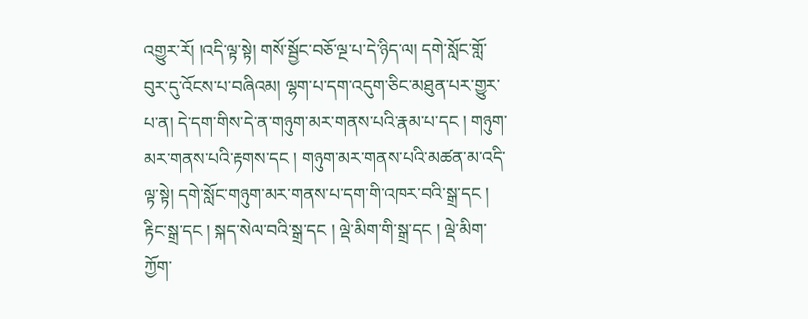འགྱུར་རོ། །འདི་ལྟ་སྟེ། གསོ་སྦྱོང་བཅོ་ལྔ་པ་དེ་ཉིད་ལ། དགེ་སློང་གློ་བུར་དུ་འོངས་པ་བཞིའམ། ལྷག་པ་དག་འདུག་ཅིང་མཐུན་པར་གྱུར་པ་ན། དེ་དག་གིས་དེ་ན་གཉུག་མར་གནས་པའི་རྣམ་པ་དང ། གཉུག་མར་གནས་པའི་རྟགས་དང ། གཉུག་མར་གནས་པའི་མཚན་མ་འདི་ལྟ་སྟེ། དགེ་སློང་གཉུག་མར་གནས་པ་དག་གི་འཁར་བའི་སྒྲ་དང ། རྟིང་སྒྲ་དང ། སྐད་སེལ་བའི་སྒྲ་དང ། ལྡེ་མིག་གི་སྒྲ་དང ། ལྡེ་མིག་ཀྱོག་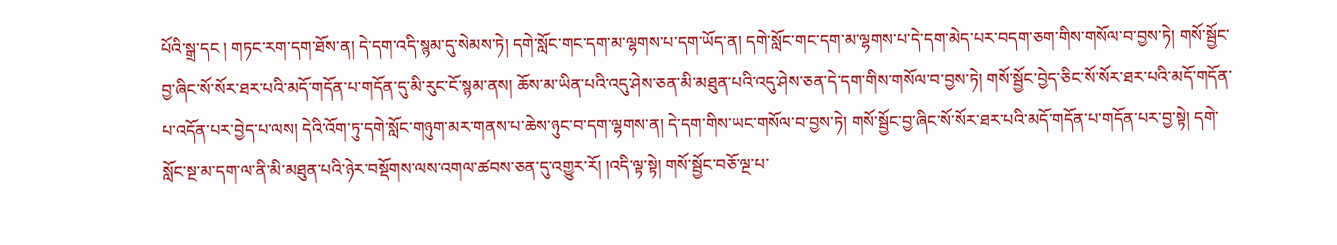པོའི་སྒྲ་དང ། གཏང་རག་དག་ཐོས་ན། དེ་དག་འདི་སྙམ་དུ་སེམས་ཏེ། དགེ་སློང་གང་དག་མ་ལྷགས་པ་དག་ཡོད་ན། དགེ་སློང་གང་དག་མ་ལྷགས་པ་དེ་དག་མེད་པར་བདག་ཅག་གིས་གསོལ་བ་བྱས་ཏེ། གསོ་སྦྱོང་བྱ་ཞིང་སོ་སོར་ཐར་པའི་མདོ་གདོན་པ་གདོན་དུ་མི་རུང་ངོ་སྙམ་ནས། ཆོས་མ་ཡིན་པའི་འདུ་ཤེས་ཅན་མི་མཐུན་པའི་འདུ་ཤེས་ཅན་དེ་དག་གིས་གསོལ་བ་བྱས་ཏེ། གསོ་སྦྱོང་བྱེད་ཅིང་སོ་སོར་ཐར་པའི་མདོ་གདོན་པ་འདོན་པར་བྱེད་པ་ལས། དེའི་འོག་ཏུ་དགེ་སློང་གཉུག་མར་གནས་པ་ཆེས་ཉུང་བ་དག་ལྷགས་ན། དེ་དག་གིས་ཡང་གསོལ་བ་བྱས་ཏེ། གསོ་སྦྱོང་བྱ་ཞིང་སོ་སོར་ཐར་པའི་མདོ་གདོན་པ་གདོན་པར་བྱ་སྟེ། དགེ་སློང་སྔ་མ་དག་ལ་ནི་མི་མཐུན་པའི་ཉེར་བསྡོགས་ལས་འགལ་ཚབས་ཅན་དུ་འགྱུར་རོ། །འདི་ལྟ་སྟེ། གསོ་སྦྱོང་བཅོ་ལྔ་པ་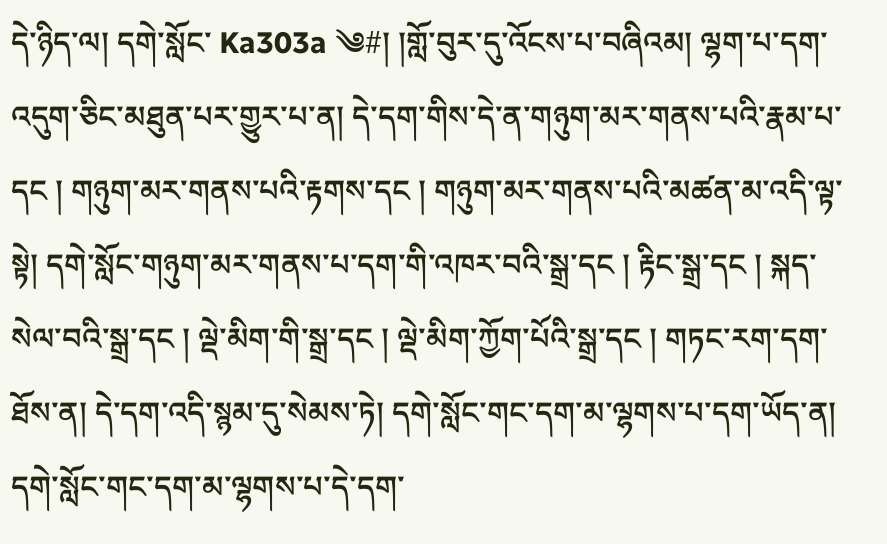དེ་ཉིད་ལ། དགེ་སློང་ Ka303a ༄#། །གློ་བུར་དུ་འོངས་པ་བཞིའམ། ལྷག་པ་དག་འདུག་ཅིང་མཐུན་པར་གྱུར་པ་ན། དེ་དག་གིས་དེ་ན་གཉུག་མར་གནས་པའི་རྣམ་པ་དང ། གཉུག་མར་གནས་པའི་རྟགས་དང ། གཉུག་མར་གནས་པའི་མཚན་མ་འདི་ལྟ་སྟེ། དགེ་སློང་གཉུག་མར་གནས་པ་དག་གི་འཁར་བའི་སྒྲ་དང ། རྟིང་སྒྲ་དང ། སྐད་སེལ་བའི་སྒྲ་དང ། ལྡེ་མིག་གི་སྒྲ་དང ། ལྡེ་མིག་ཀྱོག་པོའི་སྒྲ་དང ། གཏང་རག་དག་ཐོས་ན། དེ་དག་འདི་སྙམ་དུ་སེམས་ཏེ། དགེ་སློང་གང་དག་མ་ལྷགས་པ་དག་ཡོད་ན། དགེ་སློང་གང་དག་མ་ལྷགས་པ་དེ་དག་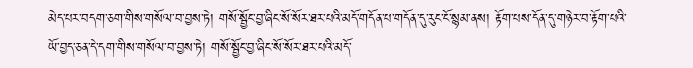མེད་པར་བདག་ཅག་གིས་གསོལ་བ་བྱས་ཏེ། གསོ་སྦྱོང་བྱ་ཞིང་སོ་སོར་ཐར་པའི་མདོ་གདོན་པ་གདོན་དུ་རུང་ངོ་སྙམ་ནས། རྟོག་པས་དོན་དུ་གཉེར་བ་རྟོག་པའི་ཡོ་བྱད་ཅན་དེ་དག་གིས་གསོལ་བ་བྱས་ཏེ། གསོ་སྦྱོང་བྱ་ཞིང་སོ་སོར་ཐར་པའི་མདོ་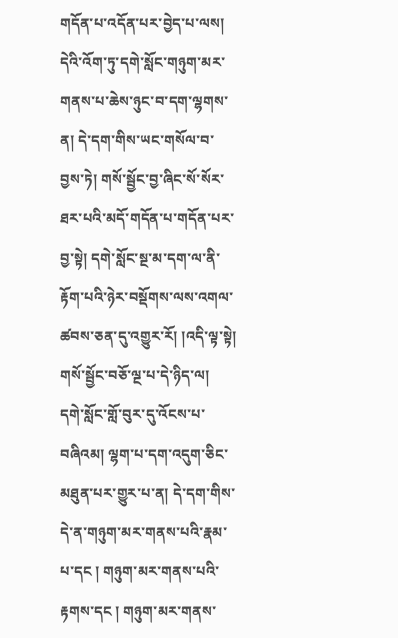གདོན་པ་འདོན་པར་བྱེད་པ་ལས། དེའི་འོག་ཏུ་དགེ་སློང་གཉུག་མར་གནས་པ་ཆེས་ཉུང་བ་དག་ལྷགས་ན། དེ་དག་གིས་ཡང་གསོལ་བ་བྱས་ཏེ། གསོ་སྦྱོང་བྱ་ཞིང་སོ་སོར་ཐར་པའི་མདོ་གདོན་པ་གདོན་པར་བྱ་སྟེ། དགེ་སློང་སྔ་མ་དག་ལ་ནི་རྟོག་པའི་ཉེར་བསྡོགས་ལས་འགལ་ཚབས་ཅན་དུ་འགྱུར་རོ། །འདི་ལྟ་སྟེ། གསོ་སྦྱོང་བཅོ་ལྔ་པ་དེ་ཉིད་ལ། དགེ་སློང་གློ་བུར་དུ་འོངས་པ་བཞིའམ། ལྷག་པ་དག་འདུག་ཅིང་མཐུན་པར་གྱུར་པ་ན། དེ་དག་གིས་དེ་ན་གཉུག་མར་གནས་པའི་རྣམ་པ་དང ། གཉུག་མར་གནས་པའི་རྟགས་དང ། གཉུག་མར་གནས་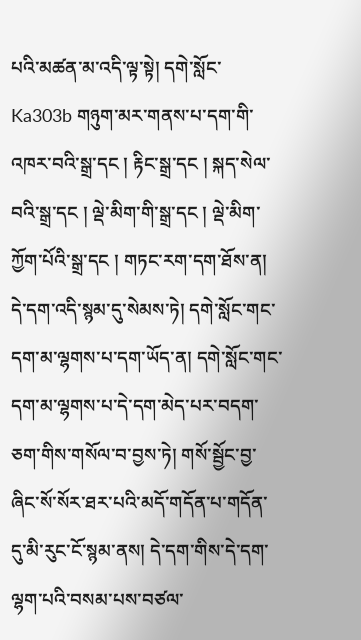པའི་མཚན་མ་འདི་ལྟ་སྟེ། དགེ་སློང་ Ka303b གཉུག་མར་གནས་པ་དག་གི་འཁར་བའི་སྒྲ་དང ། རྟིང་སྒྲ་དང ། སྐད་སེལ་བའི་སྒྲ་དང ། ལྡེ་མིག་གི་སྒྲ་དང ། ལྡེ་མིག་ཀྱོག་པོའི་སྒྲ་དང ། གཏང་རག་དག་ཐོས་ན། དེ་དག་འདི་སྙམ་དུ་སེམས་ཏེ། དགེ་སློང་གང་དག་མ་ལྷགས་པ་དག་ཡོད་ན། དགེ་སློང་གང་དག་མ་ལྷགས་པ་དེ་དག་མེད་པར་བདག་ཅག་གིས་གསོལ་བ་བྱས་ཏེ། གསོ་སྦྱོང་བྱ་ཞིང་སོ་སོར་ཐར་པའི་མདོ་གདོན་པ་གདོན་དུ་མི་རུང་ངོ་སྙམ་ནས། དེ་དག་གིས་དེ་དག་ལྷག་པའི་བསམ་པས་བཙལ་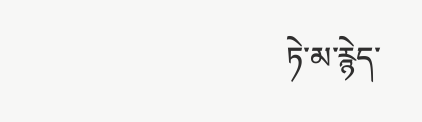ཏེ་མ་རྙེད་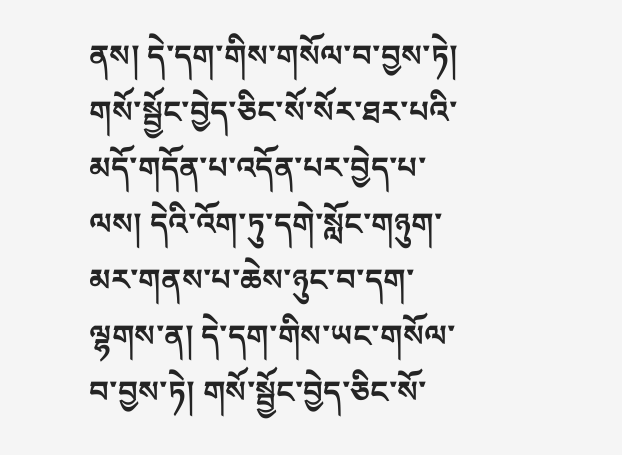ནས། དེ་དག་གིས་གསོལ་བ་བྱས་ཏེ། གསོ་སྦྱོང་བྱེད་ཅིང་སོ་སོར་ཐར་པའི་མདོ་གདོན་པ་འདོན་པར་བྱེད་པ་ལས། དེའི་འོག་ཏུ་དགེ་སློང་གཉུག་མར་གནས་པ་ཆེས་ཉུང་བ་དག་ལྷགས་ན། དེ་དག་གིས་ཡང་གསོལ་བ་བྱས་ཏེ། གསོ་སྦྱོང་བྱེད་ཅིང་སོ་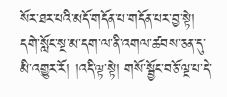སོར་ཐར་པའི་མདོ་གདོན་པ་གདོན་པར་བྱ་སྟེ། དགེ་སློང་སྔ་མ་དག་ལ་ནི་འགལ་ཚབས་ཅན་དུ་མི་འགྱུར་རོ། །འདི་ལྟ་སྟེ། གསོ་སྦྱོང་བཅོ་ལྔ་པ་དེ་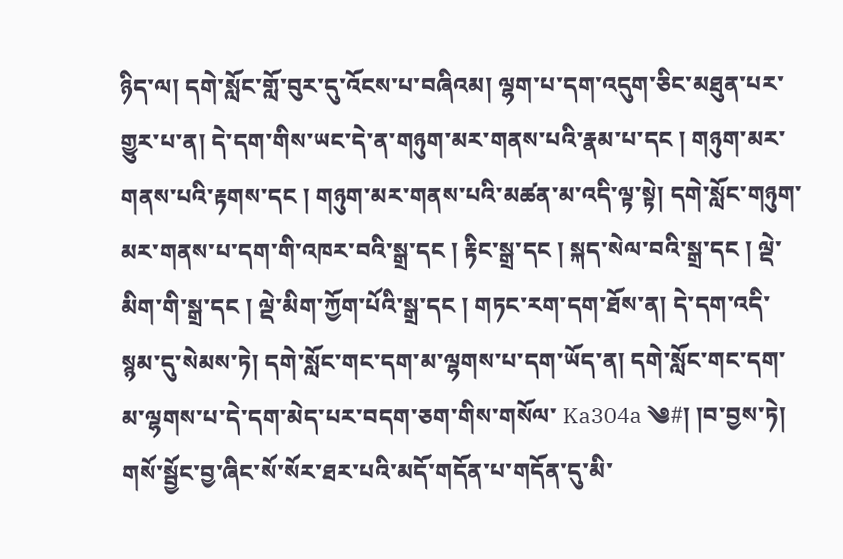ཉིད་ལ། དགེ་སློང་གློ་བུར་དུ་འོངས་པ་བཞིའམ། ལྷག་པ་དག་འདུག་ཅིང་མཐུན་པར་གྱུར་པ་ན། དེ་དག་གིས་ཡང་དེ་ན་གཉུག་མར་གནས་པའི་རྣམ་པ་དང ། གཉུག་མར་གནས་པའི་རྟགས་དང ། གཉུག་མར་གནས་པའི་མཚན་མ་འདི་ལྟ་སྟེ། དགེ་སློང་གཉུག་མར་གནས་པ་དག་གི་འཁར་བའི་སྒྲ་དང ། རྟིང་སྒྲ་དང ། སྐད་སེལ་བའི་སྒྲ་དང ། ལྡེ་མིག་གི་སྒྲ་དང ། ལྡེ་མིག་ཀྱོག་པོའི་སྒྲ་དང ། གཏང་རག་དག་ཐོས་ན། དེ་དག་འདི་སྙམ་དུ་སེམས་ཏེ། དགེ་སློང་གང་དག་མ་ལྷགས་པ་དག་ཡོད་ན། དགེ་སློང་གང་དག་མ་ལྷགས་པ་དེ་དག་མེད་པར་བདག་ཅག་གིས་གསོལ་ Ka304a ༄#། །བ་བྱས་ཏེ། གསོ་སྦྱོང་བྱ་ཞིང་སོ་སོར་ཐར་པའི་མདོ་གདོན་པ་གདོན་དུ་མི་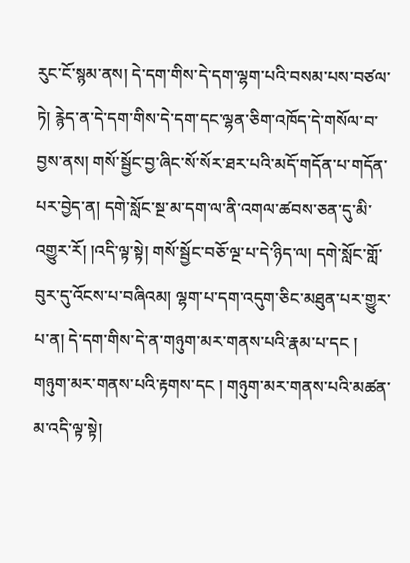རུང་ངོ་སྙམ་ནས། དེ་དག་གིས་དེ་དག་ལྷག་པའི་བསམ་པས་བཙལ་ཏེ། རྙེད་ན་དེ་དག་གིས་དེ་དག་དང་ལྷན་ཅིག་འཁོད་དེ་གསོལ་བ་བྱས་ནས། གསོ་སྦྱོང་བྱ་ཞིང་སོ་སོར་ཐར་པའི་མདོ་གདོན་པ་གདོན་པར་བྱེད་ན། དགེ་སློང་སྔ་མ་དག་ལ་ནི་འགལ་ཚབས་ཅན་དུ་མི་འགྱུར་རོ། །འདི་ལྟ་སྟེ། གསོ་སྦྱོང་བཅོ་ལྔ་པ་དེ་ཉིད་ལ། དགེ་སློང་གློ་བུར་དུ་འོངས་པ་བཞིའམ། ལྷག་པ་དག་འདུག་ཅིང་མཐུན་པར་གྱུར་པ་ན། དེ་དག་གིས་དེ་ན་གཉུག་མར་གནས་པའི་རྣམ་པ་དང ། གཉུག་མར་གནས་པའི་རྟགས་དང ། གཉུག་མར་གནས་པའི་མཚན་མ་འདི་ལྟ་སྟེ།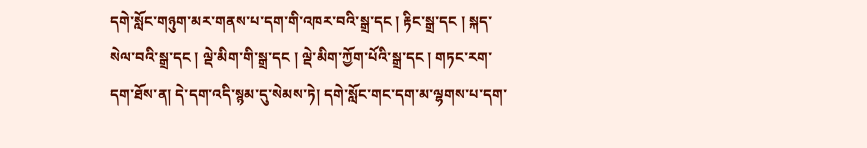དགེ་སློང་གཉུག་མར་གནས་པ་དག་གི་འཁར་བའི་སྒྲ་དང ། རྟིང་སྒྲ་དང ། སྐད་སེལ་བའི་སྒྲ་དང ། ལྡེ་མིག་གི་སྒྲ་དང ། ལྡེ་མིག་ཀྱོག་པོའི་སྒྲ་དང ། གཏང་རག་དག་ཐོས་ན། དེ་དག་འདི་སྙམ་དུ་སེམས་ཏེ། དགེ་སློང་གང་དག་མ་ལྷགས་པ་དག་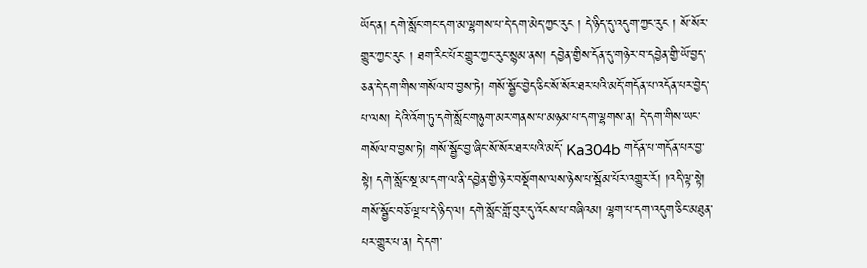ཡོད་ན། དགེ་སློང་གང་དག་མ་ལྷགས་པ་དེ་དག་མེད་ཀྱང་རུང ། དེ་ཉིད་དུ་འདུག་ཀྱང་རུང ། སོ་སོར་གྱུར་ཀྱང་རུང ། ཐག་རིང་པོར་གྱུར་ཀྱང་རུང་སྙམ་ནས། དབྱེན་གྱིས་དོན་དུ་གཉེར་བ་དབྱེན་གྱི་ཡོ་བྱད་ཅན་དེ་དག་གིས་གསོལ་བ་བྱས་ཏེ། གསོ་སྦྱོང་བྱེད་ཅིང་སོ་སོར་ཐར་པའི་མདོ་གདོན་པ་འདོན་པར་བྱེད་པ་ལས། དེའི་འོག་ཏུ་དགེ་སློང་གཉུག་མར་གནས་པ་མཉམ་པ་དག་ལྷགས་ན། དེ་དག་གིས་ཡང་གསོལ་བ་བྱས་ཏེ། གསོ་སྦྱོང་བྱ་ཞིང་སོ་སོར་ཐར་པའི་མདོ་ Ka304b གདོན་པ་གདོན་པར་བྱ་སྟེ། དགེ་སློང་སྔ་མ་དག་ལ་ནི་དབྱེན་གྱི་ཉེར་བསྡོགས་ལས་ཉེས་པ་སྦོམ་པོར་འགྱུར་རོ། །འདི་ལྟ་སྟེ། གསོ་སྦྱོང་བཅོ་ལྔ་པ་དེ་ཉིད་ལ། དགེ་སློང་གློ་བུར་དུ་འོངས་པ་བཞིའམ། ལྷག་པ་དག་འདུག་ཅིང་མཐུན་པར་གྱུར་པ་ན། དེ་དག་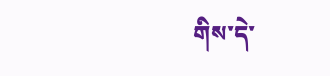གིས་དེ་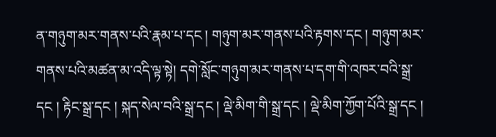ན་གཉུག་མར་གནས་པའི་རྣམ་པ་དང ། གཉུག་མར་གནས་པའི་རྟགས་དང ། གཉུག་མར་གནས་པའི་མཚན་མ་འདི་ལྟ་སྟེ། དགེ་སློང་གཉུག་མར་གནས་པ་དག་གི་འཁར་བའི་སྒྲ་དང ། རྟིང་སྒྲ་དང ། སྐད་སེལ་བའི་སྒྲ་དང ། ལྡེ་མིག་གི་སྒྲ་དང ། ལྡེ་མིག་ཀྱོག་པོའི་སྒྲ་དང །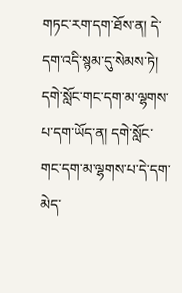གཏང་རག་དག་ཐོས་ན། དེ་དག་འདི་སྙམ་དུ་སེམས་ཏེ། དགེ་སློང་གང་དག་མ་ལྷགས་པ་དག་ཡོད་ན། དགེ་སློང་གང་དག་མ་ལྷགས་པ་དེ་དག་མེད་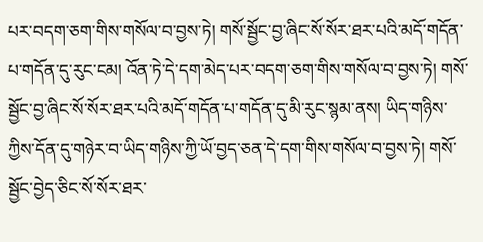པར་བདག་ཅག་གིས་གསོལ་བ་བྱས་ཏེ། གསོ་སྦྱོང་བྱ་ཞིང་སོ་སོར་ཐར་པའི་མདོ་གདོན་པ་གདོན་དུ་རུང་ངམ། འོན་ཏེ་དེ་དག་མེད་པར་བདག་ཅག་གིས་གསོལ་བ་བྱས་ཏེ། གསོ་སྦྱོང་བྱ་ཞིང་སོ་སོར་ཐར་པའི་མདོ་གདོན་པ་གདོན་དུ་མི་རུང་སྙམ་ནས། ཡིད་གཉིས་ཀྱིས་དོན་དུ་གཉེར་བ་ཡིད་གཉིས་ཀྱི་ཡོ་བྱད་ཅན་དེ་དག་གིས་གསོལ་བ་བྱས་ཏེ། གསོ་སྦྱོང་བྱེད་ཅིང་སོ་སོར་ཐར་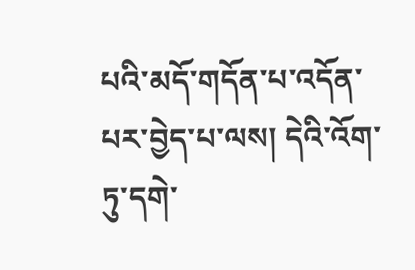པའི་མདོ་གདོན་པ་འདོན་པར་བྱེད་པ་ལས། དེའི་འོག་ཏུ་དགེ་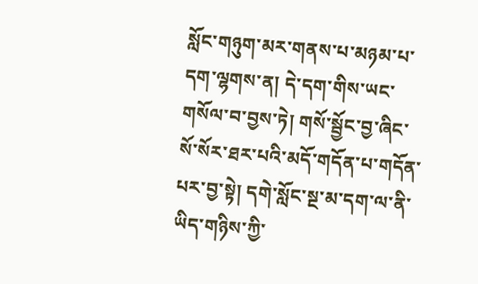སློང་གཉུག་མར་གནས་པ་མཉམ་པ་དག་ལྷགས་ན། དེ་དག་གིས་ཡང་གསོལ་བ་བྱས་ཏེ། གསོ་སྦྱོང་བྱ་ཞིང་སོ་སོར་ཐར་པའི་མདོ་གདོན་པ་གདོན་པར་བྱ་སྟེ། དགེ་སློང་སྔ་མ་དག་ལ་ནི་ཡིད་གཉིས་ཀྱི་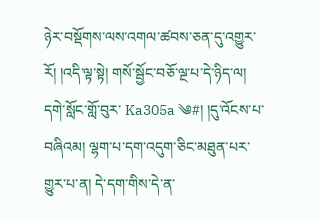ཉེར་བསྡོགས་ལས་འགལ་ཚབས་ཅན་དུ་འགྱུར་རོ། །འདི་ལྟ་སྟེ། གསོ་སྦྱོང་བཅོ་ལྔ་པ་དེ་ཉིད་ལ། དགེ་སློང་གློ་བུར་ Ka305a ༄#། །དུ་འོངས་པ་བཞིའམ། ལྷག་པ་དག་འདུག་ཅིང་མཐུན་པར་གྱུར་པ་ན། དེ་དག་གིས་དེ་ན་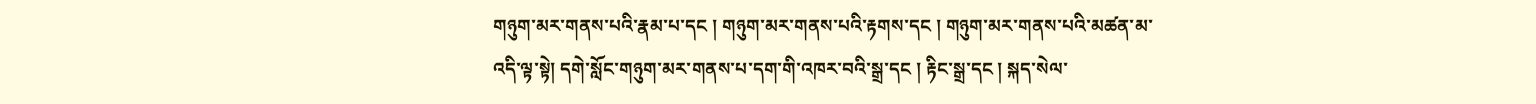གཉུག་མར་གནས་པའི་རྣམ་པ་དང ། གཉུག་མར་གནས་པའི་རྟགས་དང ། གཉུག་མར་གནས་པའི་མཚན་མ་འདི་ལྟ་སྟེ། དགེ་སློང་གཉུག་མར་གནས་པ་དག་གི་འཁར་བའི་སྒྲ་དང ། རྟིང་སྒྲ་དང ། སྐད་སེལ་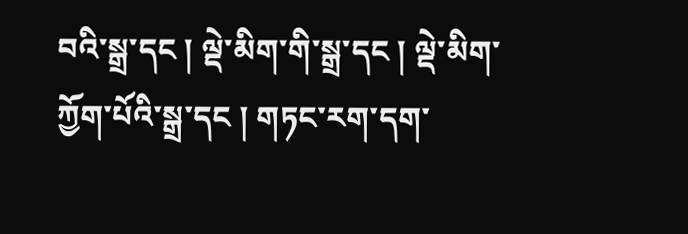བའི་སྒྲ་དང ། ལྡེ་མིག་གི་སྒྲ་དང ། ལྡེ་མིག་ཀྱོག་པོའི་སྒྲ་དང ། གཏང་རག་དག་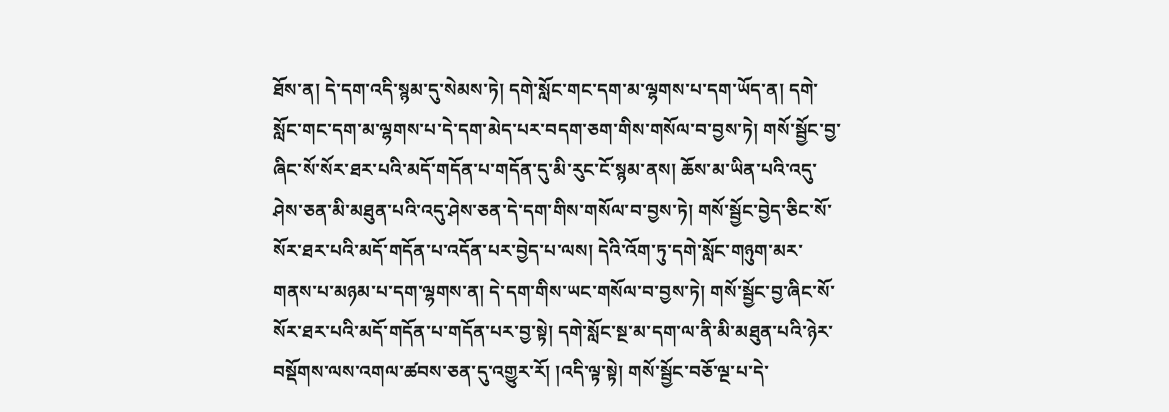ཐོས་ན། དེ་དག་འདི་སྙམ་དུ་སེམས་ཏེ། དགེ་སློང་གང་དག་མ་ལྷགས་པ་དག་ཡོད་ན། དགེ་སློང་གང་དག་མ་ལྷགས་པ་དེ་དག་མེད་པར་བདག་ཅག་གིས་གསོལ་བ་བྱས་ཏེ། གསོ་སྦྱོང་བྱ་ཞིང་སོ་སོར་ཐར་པའི་མདོ་གདོན་པ་གདོན་དུ་མི་རུང་ངོ་སྙམ་ནས། ཆོས་མ་ཡིན་པའི་འདུ་ཤེས་ཅན་མི་མཐུན་པའི་འདུ་ཤེས་ཅན་དེ་དག་གིས་གསོལ་བ་བྱས་ཏེ། གསོ་སྦྱོང་བྱེད་ཅིང་སོ་སོར་ཐར་པའི་མདོ་གདོན་པ་འདོན་པར་བྱེད་པ་ལས། དེའི་འོག་ཏུ་དགེ་སློང་གཉུག་མར་གནས་པ་མཉམ་པ་དག་ལྷགས་ན། དེ་དག་གིས་ཡང་གསོལ་བ་བྱས་ཏེ། གསོ་སྦྱོང་བྱ་ཞིང་སོ་སོར་ཐར་པའི་མདོ་གདོན་པ་གདོན་པར་བྱ་སྟེ། དགེ་སློང་སྔ་མ་དག་ལ་ནི་མི་མཐུན་པའི་ཉེར་བསྡོགས་ལས་འགལ་ཚབས་ཅན་དུ་འགྱུར་རོ། །འདི་ལྟ་སྟེ། གསོ་སྦྱོང་བཅོ་ལྔ་པ་དེ་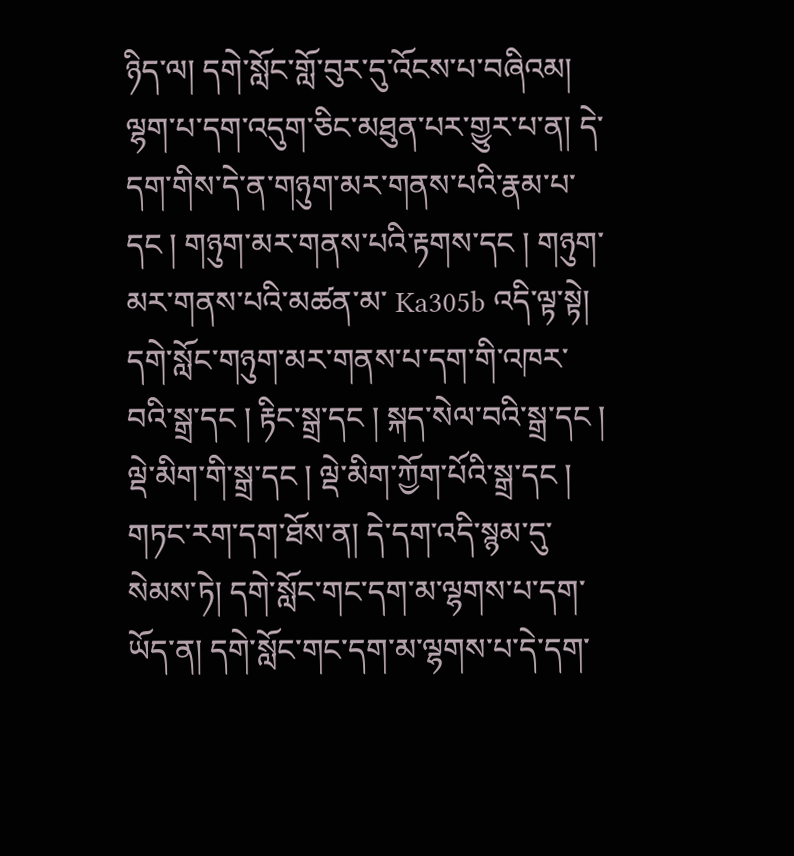ཉིད་ལ། དགེ་སློང་གློ་བུར་དུ་འོངས་པ་བཞིའམ། ལྷག་པ་དག་འདུག་ཅིང་མཐུན་པར་གྱུར་པ་ན། དེ་དག་གིས་དེ་ན་གཉུག་མར་གནས་པའི་རྣམ་པ་དང ། གཉུག་མར་གནས་པའི་རྟགས་དང ། གཉུག་མར་གནས་པའི་མཚན་མ་ Ka305b འདི་ལྟ་སྟེ། དགེ་སློང་གཉུག་མར་གནས་པ་དག་གི་འཁར་བའི་སྒྲ་དང ། རྟིང་སྒྲ་དང ། སྐད་སེལ་བའི་སྒྲ་དང ། ལྡེ་མིག་གི་སྒྲ་དང ། ལྡེ་མིག་ཀྱོག་པོའི་སྒྲ་དང ། གཏང་རག་དག་ཐོས་ན། དེ་དག་འདི་སྙམ་དུ་སེམས་ཏེ། དགེ་སློང་གང་དག་མ་ལྷགས་པ་དག་ཡོད་ན། དགེ་སློང་གང་དག་མ་ལྷགས་པ་དེ་དག་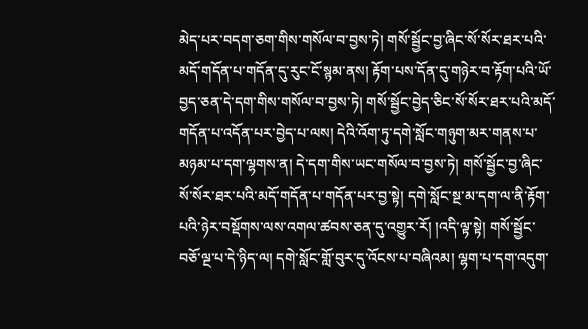མེད་པར་བདག་ཅག་གིས་གསོལ་བ་བྱས་ཏེ། གསོ་སྦྱོང་བྱ་ཞིང་སོ་སོར་ཐར་པའི་མདོ་གདོན་པ་གདོན་དུ་རུང་ངོ་སྙམ་ནས། རྟོག་པས་དོན་དུ་གཉེར་བ་རྟོག་པའི་ཡོ་བྱད་ཅན་དེ་དག་གིས་གསོལ་བ་བྱས་ཏེ། གསོ་སྦྱོང་བྱེད་ཅིང་སོ་སོར་ཐར་པའི་མདོ་གདོན་པ་འདོན་པར་བྱེད་པ་ལས། དེའི་འོག་ཏུ་དགེ་སློང་གཉུག་མར་གནས་པ་མཉམ་པ་དག་ལྷགས་ན། དེ་དག་གིས་ཡང་གསོལ་བ་བྱས་ཏེ། གསོ་སྦྱོང་བྱ་ཞིང་སོ་སོར་ཐར་པའི་མདོ་གདོན་པ་གདོན་པར་བྱ་སྟེ། དགེ་སློང་སྔ་མ་དག་ལ་ནི་རྟོག་པའི་ཉེར་བསྡོགས་ལས་འགལ་ཚབས་ཅན་དུ་འགྱུར་རོ། །འདི་ལྟ་སྟེ། གསོ་སྦྱོང་བཅོ་ལྔ་པ་དེ་ཉིད་ལ། དགེ་སློང་གློ་བུར་དུ་འོངས་པ་བཞིའམ། ལྷག་པ་དག་འདུག་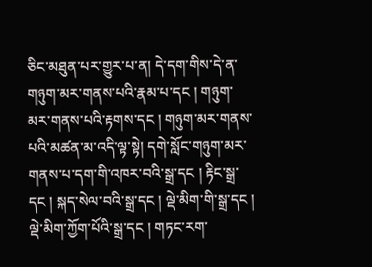ཅིང་མཐུན་པར་གྱུར་པ་ན། དེ་དག་གིས་དེ་ན་གཉུག་མར་གནས་པའི་རྣམ་པ་དང ། གཉུག་མར་གནས་པའི་རྟགས་དང ། གཉུག་མར་གནས་པའི་མཚན་མ་འདི་ལྟ་སྟེ། དགེ་སློང་གཉུག་མར་གནས་པ་དག་གི་འཁར་བའི་སྒྲ་དང ། རྟིང་སྒྲ་དང ། སྐད་སེལ་བའི་སྒྲ་དང ། ལྡེ་མིག་གི་སྒྲ་དང ། ལྡེ་མིག་ཀྱོག་པོའི་སྒྲ་དང ། གཏང་རག་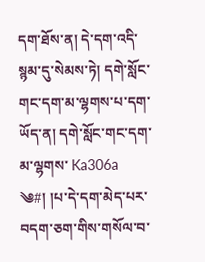དག་ཐོས་ན། དེ་དག་འདི་སྙམ་དུ་སེམས་ཏེ། དགེ་སློང་གང་དག་མ་ལྷགས་པ་དག་ཡོད་ན། དགེ་སློང་གང་དག་མ་ལྷགས་ Ka306a ༄#། །པ་དེ་དག་མེད་པར་བདག་ཅག་གིས་གསོལ་བ་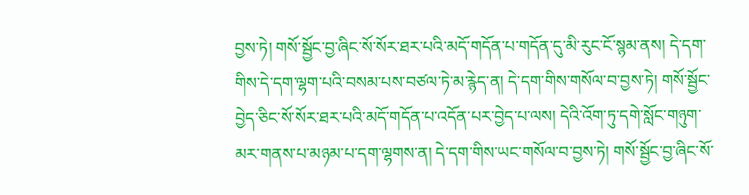བྱས་ཏེ། གསོ་སྦྱོང་བྱ་ཞིང་སོ་སོར་ཐར་པའི་མདོ་གདོན་པ་གདོན་དུ་མི་རུང་ངོ་སྙམ་ནས། དེ་དག་གིས་དེ་དག་ལྷག་པའི་བསམ་པས་བཙལ་ཏེ་མ་རྙེད་ན། དེ་དག་གིས་གསོལ་བ་བྱས་ཏེ། གསོ་སྦྱོང་བྱེད་ཅིང་སོ་སོར་ཐར་པའི་མདོ་གདོན་པ་འདོན་པར་བྱེད་པ་ལས། དེའི་འོག་ཏུ་དགེ་སློང་གཉུག་མར་གནས་པ་མཉམ་པ་དག་ལྷགས་ན། དེ་དག་གིས་ཡང་གསོལ་བ་བྱས་ཏེ། གསོ་སྦྱོང་བྱ་ཞིང་སོ་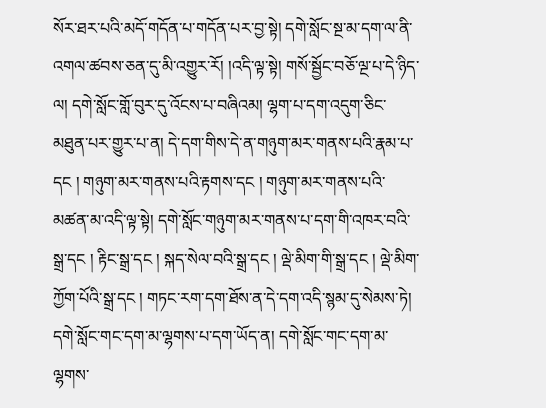སོར་ཐར་པའི་མདོ་གདོན་པ་གདོན་པར་བྱ་སྟེ། དགེ་སློང་སྔ་མ་དག་ལ་ནི་འགལ་ཚབས་ཅན་དུ་མི་འགྱུར་རོ། །འདི་ལྟ་སྟེ། གསོ་སྦྱོང་བཅོ་ལྔ་པ་དེ་ཉིད་ལ། དགེ་སློང་གློ་བུར་དུ་འོངས་པ་བཞིའམ། ལྷག་པ་དག་འདུག་ཅིང་མཐུན་པར་གྱུར་པ་ན། དེ་དག་གིས་དེ་ན་གཉུག་མར་གནས་པའི་རྣམ་པ་དང ། གཉུག་མར་གནས་པའི་རྟགས་དང ། གཉུག་མར་གནས་པའི་མཚན་མ་འདི་ལྟ་སྟེ། དགེ་སློང་གཉུག་མར་གནས་པ་དག་གི་འཁར་བའི་སྒྲ་དང ། རྟིང་སྒྲ་དང ། སྐད་སེལ་བའི་སྒྲ་དང ། ལྡེ་མིག་གི་སྒྲ་དང ། ལྡེ་མིག་ཀྱོག་པོའི་སྒྲ་དང ། གཏང་རག་དག་ཐོས་ན་དེ་དག་འདི་སྙམ་དུ་སེམས་ཏེ། དགེ་སློང་གང་དག་མ་ལྷགས་པ་དག་ཡོད་ན། དགེ་སློང་གང་དག་མ་ལྷགས་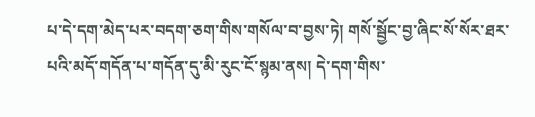པ་དེ་དག་མེད་པར་བདག་ཅག་གིས་གསོལ་བ་བྱས་ཏེ། གསོ་སྦྱོང་བྱ་ཞིང་སོ་སོར་ཐར་པའི་མདོ་གདོན་པ་གདོན་དུ་མི་རུང་ངོ་སྙམ་ནས། དེ་དག་གིས་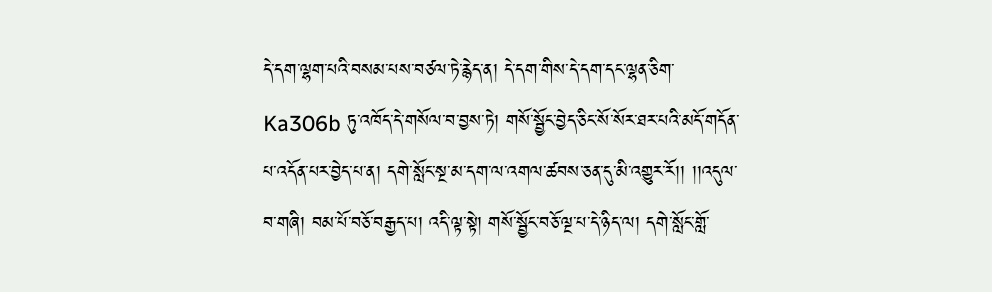དེ་དག་ལྷག་པའི་བསམ་པས་བཙལ་ཏེ་རྙེད་ན། དེ་དག་གིས་དེ་དག་དང་ལྷན་ཅིག་ Ka306b ཏུ་འཁོད་དེ་གསོལ་བ་བྱས་ཏེ། གསོ་སྦྱོང་བྱེད་ཅིང་སོ་སོར་ཐར་པའི་མདོ་གདོན་པ་འདོན་པར་བྱེད་པ་ན། དགེ་སློང་སྔ་མ་དག་ལ་འགལ་ཚབས་ཅན་དུ་མི་འགྱུར་རོ།། །།འདུལ་བ་གཞི། བམ་པོ་བཅོ་བརྒྱད་པ། འདི་ལྟ་སྟེ། གསོ་སྦྱོང་བཅོ་ལྔ་པ་དེ་ཉིད་ལ། དགེ་སློང་གློ་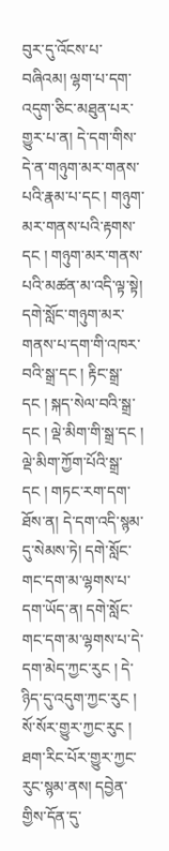བུར་དུ་འོངས་པ་བཞིའམ། ལྷག་པ་དག་འདུག་ཅིང་མཐུན་པར་གྱུར་པ་ན། དེ་དག་གིས་དེ་ན་གཉུག་མར་གནས་པའི་རྣམ་པ་དང ། གཉུག་མར་གནས་པའི་རྟགས་དང ། གཉུག་མར་གནས་པའི་མཚན་མ་འདི་ལྟ་སྟེ། དགེ་སློང་གཉུག་མར་གནས་པ་དག་གི་འཁར་བའི་སྒྲ་དང ། རྟིང་སྒྲ་དང ། སྐད་སེལ་བའི་སྒྲ་དང ། ལྡེ་མིག་གི་སྒྲ་དང ། ལྡེ་མིག་ཀྱོག་པོའི་སྒྲ་དང ། གཏང་རག་དག་ཐོས་ན། དེ་དག་འདི་སྙམ་དུ་སེམས་ཏེ། དགེ་སློང་གང་དག་མ་ལྷགས་པ་དག་ཡོད་ན། དགེ་སློང་གང་དག་མ་ལྷགས་པ་དེ་དག་མེད་ཀྱང་རུང ། དེ་ཉིད་དུ་འདུག་ཀྱང་རུང ། སོ་སོར་གྱུར་ཀྱང་རུང ། ཐག་རིང་པོར་གྱུར་ཀྱང་རུང་སྙམ་ནས། དབྱེན་གྱིས་དོན་དུ་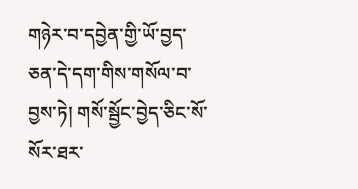གཉེར་བ་དབྱེན་གྱི་ཡོ་བྱད་ཅན་དེ་དག་གིས་གསོལ་བ་བྱས་ཏེ། གསོ་སྦྱོང་བྱེད་ཅིང་སོ་སོར་ཐར་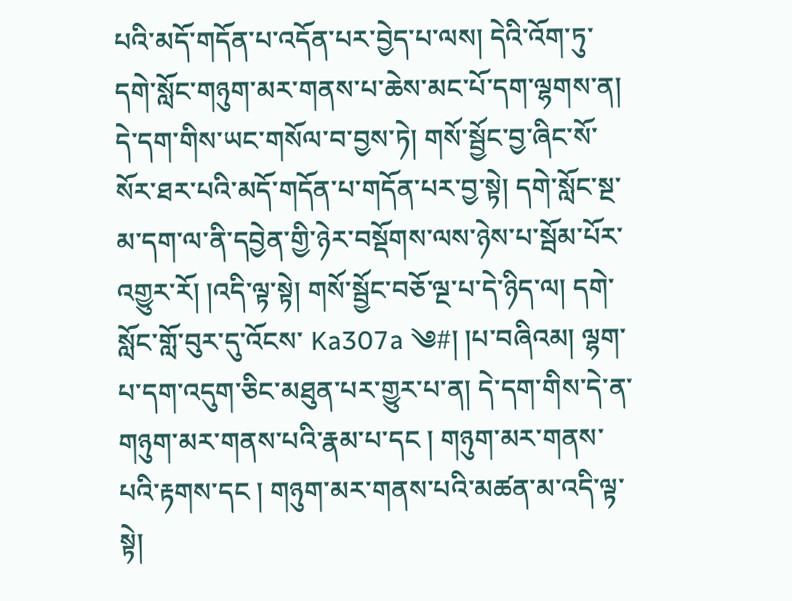པའི་མདོ་གདོན་པ་འདོན་པར་བྱེད་པ་ལས། དེའི་འོག་ཏུ་དགེ་སློང་གཉུག་མར་གནས་པ་ཆེས་མང་པོ་དག་ལྷགས་ན། དེ་དག་གིས་ཡང་གསོལ་བ་བྱས་ཏེ། གསོ་སྦྱོང་བྱ་ཞིང་སོ་སོར་ཐར་པའི་མདོ་གདོན་པ་གདོན་པར་བྱ་སྟེ། དགེ་སློང་སྔ་མ་དག་ལ་ནི་དབྱེན་གྱི་ཉེར་བསྡོགས་ལས་ཉེས་པ་སྦོམ་པོར་འགྱུར་རོ། །འདི་ལྟ་སྟེ། གསོ་སྦྱོང་བཅོ་ལྔ་པ་དེ་ཉིད་ལ། དགེ་སློང་གློ་བུར་དུ་འོངས་ Ka307a ༄#། །པ་བཞིའམ། ལྷག་པ་དག་འདུག་ཅིང་མཐུན་པར་གྱུར་པ་ན། དེ་དག་གིས་དེ་ན་གཉུག་མར་གནས་པའི་རྣམ་པ་དང ། གཉུག་མར་གནས་པའི་རྟགས་དང ། གཉུག་མར་གནས་པའི་མཚན་མ་འདི་ལྟ་སྟེ།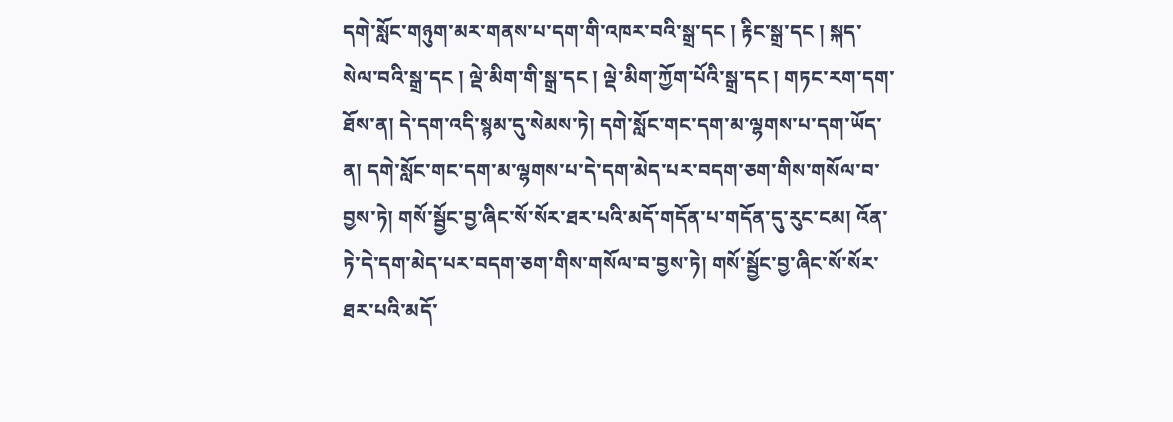དགེ་སློང་གཉུག་མར་གནས་པ་དག་གི་འཁར་བའི་སྒྲ་དང ། རྟིང་སྒྲ་དང ། སྐད་སེལ་བའི་སྒྲ་དང ། ལྡེ་མིག་གི་སྒྲ་དང ། ལྡེ་མིག་ཀྱོག་པོའི་སྒྲ་དང ། གཏང་རག་དག་ཐོས་ན། དེ་དག་འདི་སྙམ་དུ་སེམས་ཏེ། དགེ་སློང་གང་དག་མ་ལྷགས་པ་དག་ཡོད་ན། དགེ་སློང་གང་དག་མ་ལྷགས་པ་དེ་དག་མེད་པར་བདག་ཅག་གིས་གསོལ་བ་བྱས་ཏེ། གསོ་སྦྱོང་བྱ་ཞིང་སོ་སོར་ཐར་པའི་མདོ་གདོན་པ་གདོན་དུ་རུང་ངམ། འོན་ཏེ་དེ་དག་མེད་པར་བདག་ཅག་གིས་གསོལ་བ་བྱས་ཏེ། གསོ་སྦྱོང་བྱ་ཞིང་སོ་སོར་ཐར་པའི་མདོ་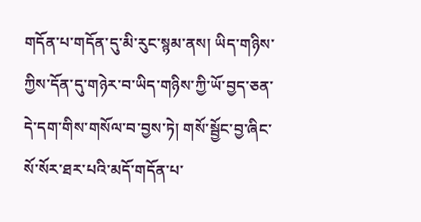གདོན་པ་གདོན་དུ་མི་རུང་སྙམ་ནས། ཡིད་གཉིས་ཀྱིས་དོན་དུ་གཉེར་བ་ཡིད་གཉིས་ཀྱི་ཡོ་བྱད་ཅན་དེ་དག་གིས་གསོལ་བ་བྱས་ཏེ། གསོ་སྦྱོང་བྱ་ཞིང་སོ་སོར་ཐར་པའི་མདོ་གདོན་པ་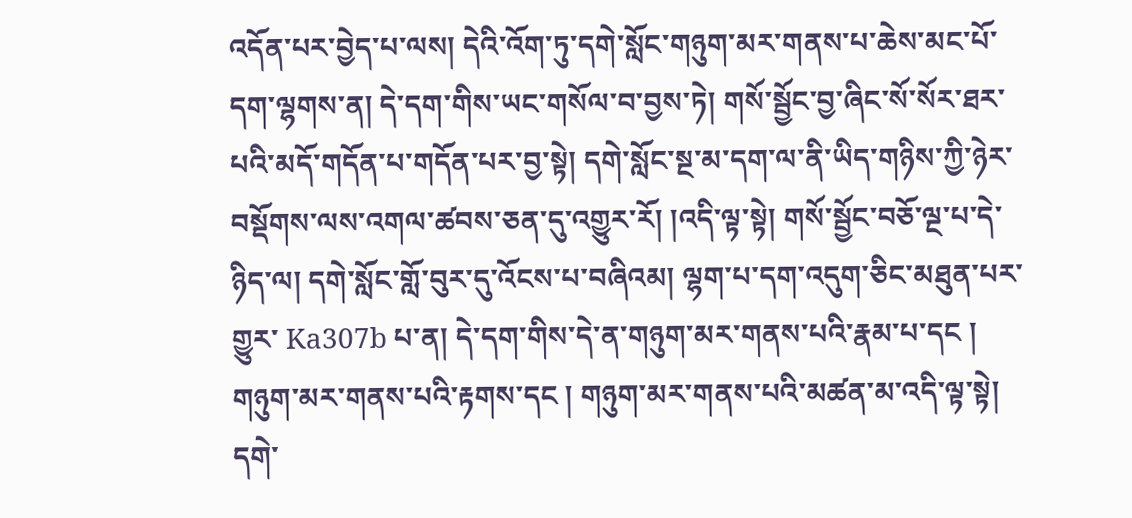འདོན་པར་བྱེད་པ་ལས། དེའི་འོག་ཏུ་དགེ་སློང་གཉུག་མར་གནས་པ་ཆེས་མང་པོ་དག་ལྷགས་ན། དེ་དག་གིས་ཡང་གསོལ་བ་བྱས་ཏེ། གསོ་སྦྱོང་བྱ་ཞིང་སོ་སོར་ཐར་པའི་མདོ་གདོན་པ་གདོན་པར་བྱ་སྟེ། དགེ་སློང་སྔ་མ་དག་ལ་ནི་ཡིད་གཉིས་ཀྱི་ཉེར་བསྡོགས་ལས་འགལ་ཚབས་ཅན་དུ་འགྱུར་རོ། །འདི་ལྟ་སྟེ། གསོ་སྦྱོང་བཅོ་ལྔ་པ་དེ་ཉིད་ལ། དགེ་སློང་གློ་བུར་དུ་འོངས་པ་བཞིའམ། ལྷག་པ་དག་འདུག་ཅིང་མཐུན་པར་གྱུར་ Ka307b པ་ན། དེ་དག་གིས་དེ་ན་གཉུག་མར་གནས་པའི་རྣམ་པ་དང ། གཉུག་མར་གནས་པའི་རྟགས་དང ། གཉུག་མར་གནས་པའི་མཚན་མ་འདི་ལྟ་སྟེ། དགེ་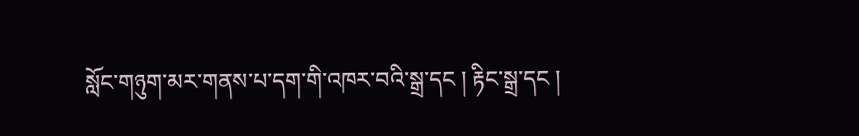སློང་གཉུག་མར་གནས་པ་དག་གི་འཁར་བའི་སྒྲ་དང ། རྟིང་སྒྲ་དང །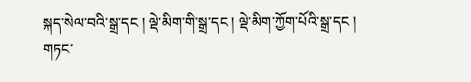སྐད་སེལ་བའི་སྒྲ་དང ། ལྡེ་མིག་གི་སྒྲ་དང ། ལྡེ་མིག་ཀྱོག་པོའི་སྒྲ་དང ། གཏང་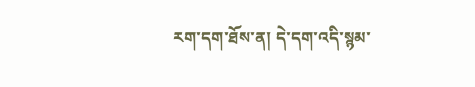རག་དག་ཐོས་ན། དེ་དག་འདི་སྙམ་